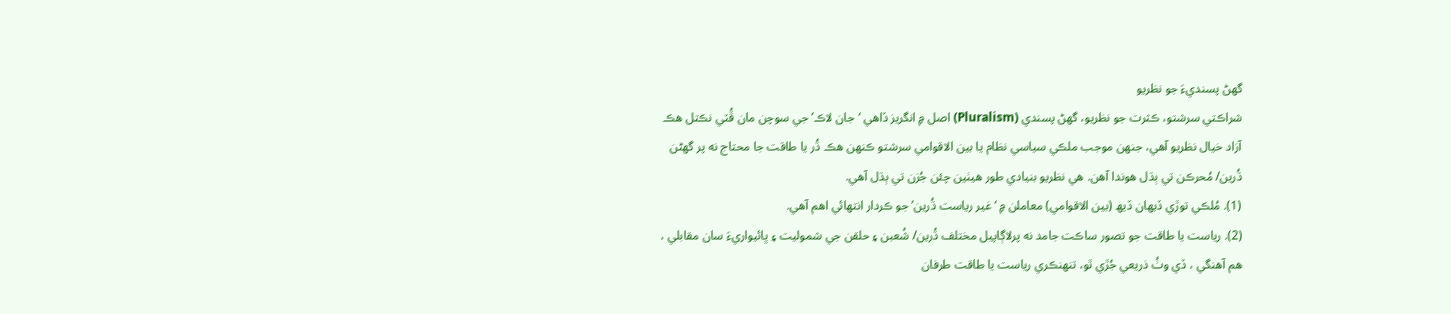گهڻ پسنديءَ جو نظريو
شراڪتي سرشتو، ڪثرت جو نظريو، گهڻ پسندي (Pluralism) اصل ۾ انگريز ڏاهي ‘جان لاڪ’ جي سوچن مان ڦُٽي نڪتل هڪ آزاد خيال نظريو آھي، جنهن موجب ملڪي سياسي نظام يا بين الاقوامي سرشتو ڪنهن هڪ ڌُر يا طاقت جا محتاج نه پر گهڻن ڌُرين/ مُحرڪن تي ٻڌل هوندا آهن. هي نظريو بنيادي طور هيٺين چئن جُزن تي ٻڌل آهي.
(1). مُلڪي توڙي ڏيھان ڏيھ (بين الاقوامي) معاملن ۾ ‘غير رياست ڌُرين’ جو ڪردار انتهائي اهم آهي.
(2). رياست يا طاقت جو تصور ساڪت جامد نه پرلاڳاپيل مختلف ڌُرين/ شُعبن ۽ حلقن جي شموليت ۽ ڀائيواريءَ سان مقابلي ، هم آهنگي ، ڏي وٺُ ذريعي جُڙي ٿو، تنهنڪري رياست يا طاقت طرفان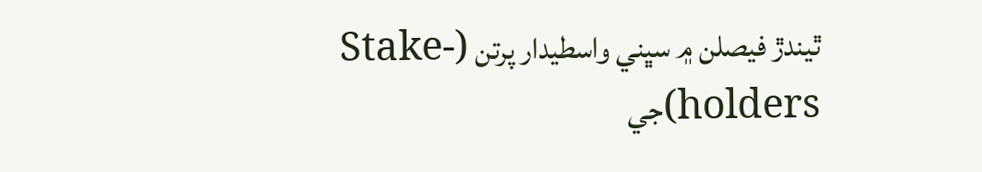ٿيندڙ فيصلن ۾ سڀني واسطيدار پرتن (Stake-holders)جي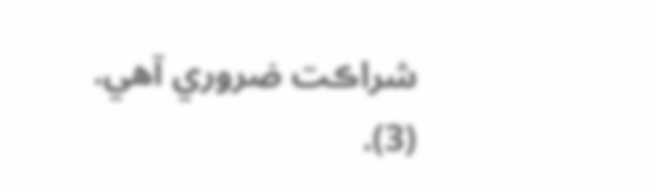شراڪت ضروري آهي.
(3).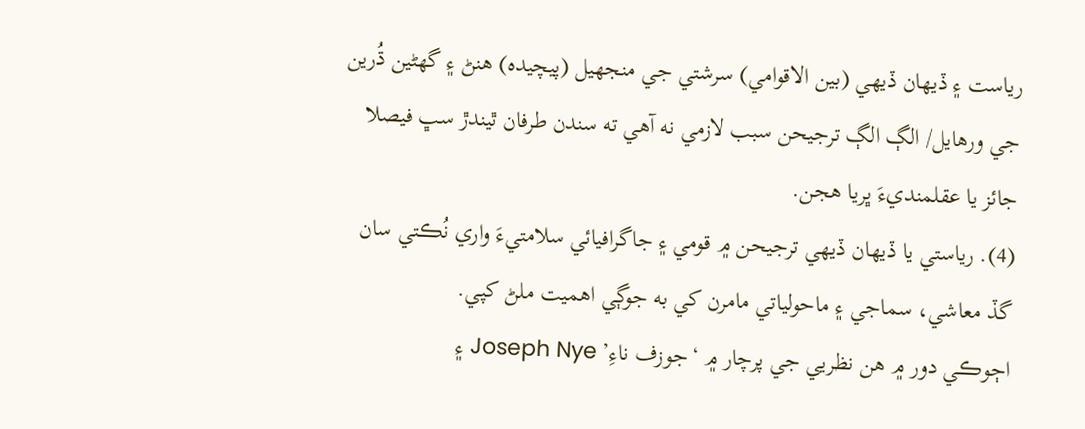رياست ۽ ڏيھان ڏيھي (بين الاقوامي) سرشتي جي منجھيل (پيچيده) هنڻ ۽ گهڻين ڌُرين جي ورهايل/ الڳ الڳ ترجيحن سبب لازمي نه آهي ته سندن طرفان ٿيندڙ سڀ فيصلا جائز يا عقلمنديءَ ڀريا هجن.
(4). رياستي يا ڏيھان ڏيھي ترجيحن ۾ قومي ۽ جاگرافيائي سلامتيءَ واري نُڪتي سان گڏ معاشي، سماجي ۽ ماحولياتي مامرن کي به جوڳي اهميت ملڻ کپي.
اڄوڪي دور ۾ هن نظريي جي پرچار ۾ ‘جوزف ناءِ’ Joseph Nye ۽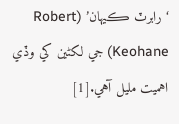‘رابرٽ ڪيهان’ (Robert Keohane) جي لکڻين کي وڏي اهميت مليل آهي.[1]